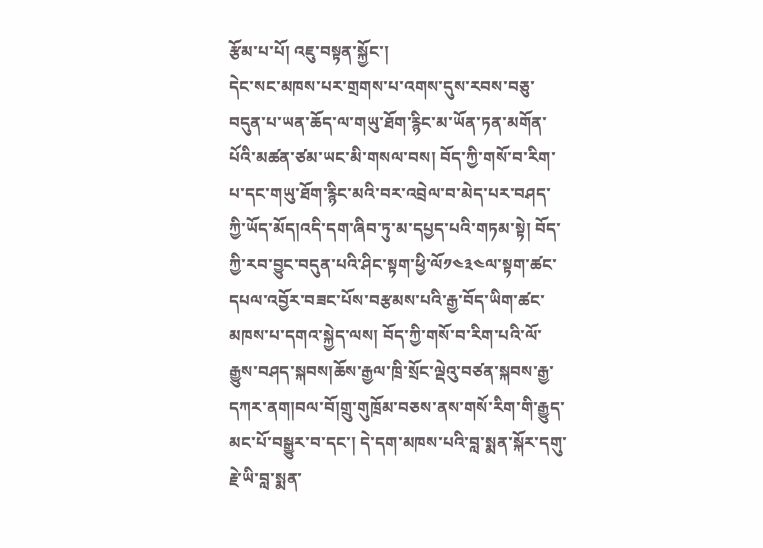རྩོམ་པ་པོ། འཇུ་བསྟན་སྐྱོང་།
དེང་སང་མཁས་པར་གྲགས་པ་འགས་དུས་རབས་བཅུ་བདུན་པ་ཡན་ཆོད་ལ་གཡུ་ཐོག་རྙིང་མ་ཡོན་ཏན་མགོན་པོའི་མཚན་ཙམ་ཡང་མི་གསལ་བས། བོད་ཀྱི་གསོ་བ་རིག་པ་དང་གཡུ་ཐོག་རྙིང་མའི་བར་འབྲེལ་བ་མེད་པར་བཤད་ཀྱི་ཡོད་མོད།འདི་དག་ཞིབ་ཏུ་མ་དཔྱད་པའི་གཏམ་སྟེ། བོད་ཀྱི་རབ་བྱུང་བདུན་པའི་ཤིང་སྟག་ཕྱི་ལོ༡༤༣༤ལ་སྟག་ཚང་དཔལ་འབྱོར་བཟང་པོས་བརྩམས་པའི་རྒྱ་བོད་ཡིག་ཚང་མཁས་པ་དགའ་སྐྱེད་ལས། བོད་ཀྱི་གསོ་བ་རིག་པའི་ལོ་རྒྱུས་བཤད་སྐབས།ཆོས་རྒྱལ་ཁྲི་སྲོང་ལྡེའུ་བཙན་སྐབས་རྒྱ་དཀར་ནག།བལ་བོ།གྲུ་གུཁྲོམ་བཅས་ནས་གསོ་རིག་གི་རྒྱུད་མང་པོ་བསྒྱུར་བ་དང་། དེ་དག་མཁས་པའི་བླ་སྨན་སྐོར་དགུ་རྗེ་ཡི་བླ་སྨན་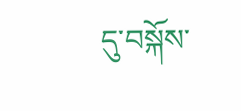དུ་བསྐོས་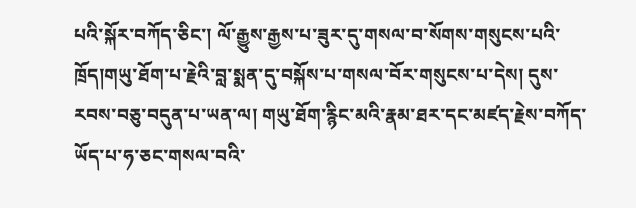པའི་སྐོར་བཀོད་ཅིང་། ལོ་རྒྱུས་རྒྱས་པ་ཟུར་དུ་གསལ་བ་སོགས་གསུངས་པའི་ཁྲོད།གཡུ་ཐོག་པ་རྗེའི་བླ་སྨན་དུ་བསྐོས་པ་གསལ་བོར་གསུངས་པ་དེས། དུས་རབས་བཅུ་བདུན་པ་ཡན་ལ། གཡུ་ཐོག་རྙིང་མའི་རྣམ་ཐར་དང་མཛད་རྗེས་བཀོད་ཡོད་པ་ཧ་ཅང་གསལ་བའི་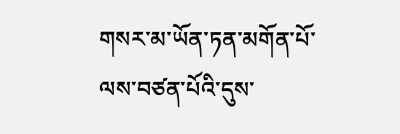གསར་མ་ཡོན་ཏན་མགོན་པོ་ལས་བཙན་པོའི་དུས་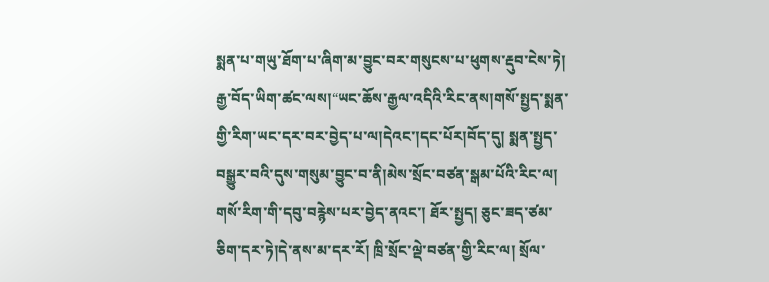སྨན་པ་གཡུ་ཐོག་པ་ཞིག་མ་བྱུང་བར་གསུངས་པ་ཕུགས་རྡུབ་ངེས་ཏེ།
རྒྱ་བོད་ཡིག་ཚང་ལས།“ཡང་ཆོས་རྒྱལ་འདིའི་རིང་ནས།གསོ་སྤྱད་སྨན་གྱི་རིག་ཡང་དར་བར་བྱེད་པ་ལ།དེའང་།དང་པོར།བོད་དུ། སྨན་སྤྱད་བསྒྱུར་བའི་དུས་གསུམ་བྱུང་བ་ནི།མེས་སྲོང་བཙན་སྒམ་པོའི་རིང་ལ། གསོ་རིག་གི་དབུ་བརྙེས་པར་བྱེད་ནའང་། ཐོར་སྤྱད། ཅུང་ཟད་ཙམ་ཅིག་དར་ཏེ།དེ་ནས་མ་དར་རོ། ཁྲི་སྲོང་ལྡེ་བཙན་གྱི་རིང་ལ། སྲོལ་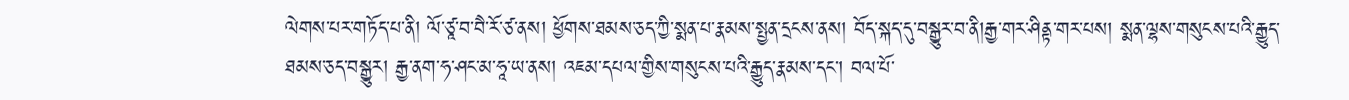ལེགས་པར་གཏོད་པ་ནི། ལོ་ཙཱ་བ་བཻ་རོ་ཙ་ནས། ཕྱོགས་ཐམས་ཅད་ཀྱི་སྨན་པ་རྣམས་སྤྱན་དྲངས་ནས། བོད་སྐད་དུ་བསྒྱུར་བ་ནི།རྒྱ་གར་ཤིནྟ་གར་པས། སྨན་ལྷས་གསུངས་པའི་རྒྱུད་ཐམས་ཅད་བསྒྱུར། རྒྱ་ནག་ཧ་ཤང་མ་ཧཱ་ཡ་ནས། འཇམ་དཔལ་གྱིས་གསུངས་པའི་རྒྱུད་རྣམས་དང་། བལ་པོ་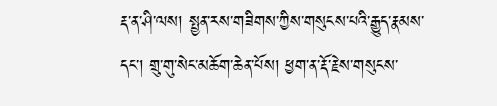རྡ་ན་ཤི་ལས། སྤྱན་རས་གཟིགས་ཀྱིས་གསུངས་པའི་རྒྱུད་རྣམས་དང་། གྲུ་གུ་སེང་མཆོག་ཆེན་པོས། ཕྱག་ན་རྡོ་རྗེས་གསུངས་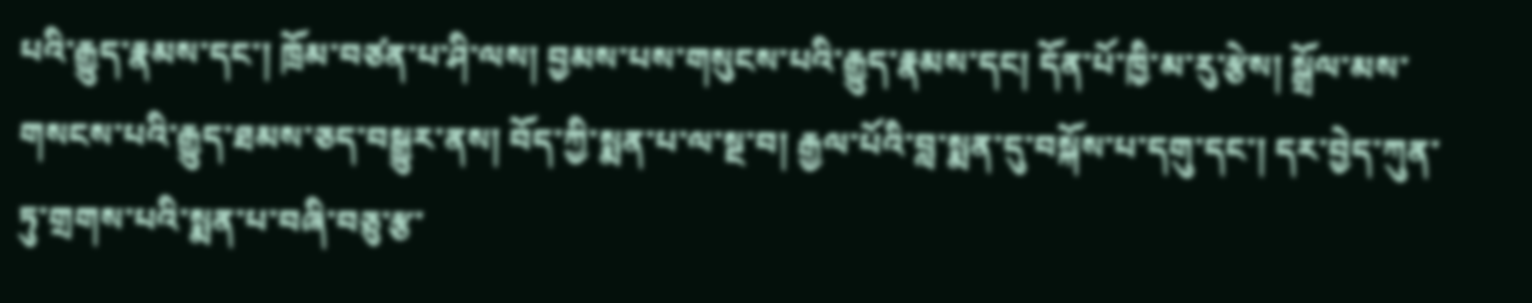པའི་རྒྱུད་རྣམས་དང་། ཁྲོམ་བཙན་པ་ཤི་ལས། བྱམས་པས་གསུངས་པའི་རྒྱུད་རྣམས་དང། དོན་པོ་ཁྱི་མ་རུ་རྩེས། སྒྲོལ་མས་གསངས་པའི་རྒྱུད་ཐམས་ཅད་བསྒྱུར་ནས། བོད་ཀྱི་སྨན་པ་ལ་སྔ་བ། རྒྱལ་པོའི་བླ་སྨན་དུ་བསྐོས་པ་དགུ་དང་། དར་བྱེད་ཀུན་ཏུ་གྲགས་པའི་སྨན་པ་བཞི་བཅུ་རྩ་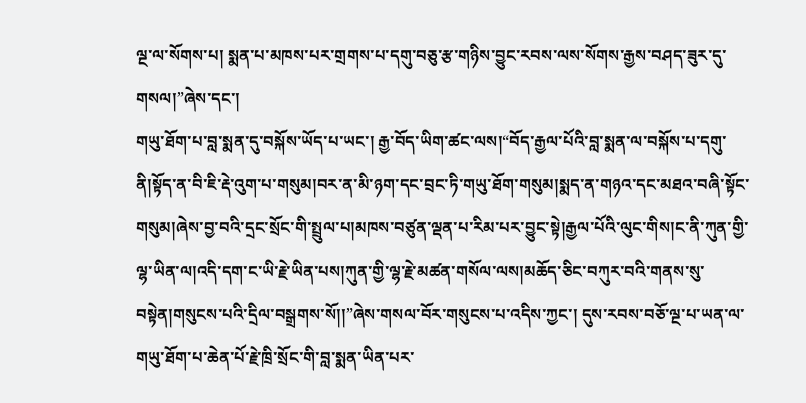ལྔ་ལ་སོགས་པ། སྨན་པ་མཁས་པར་གྲགས་པ་དགུ་བཅུ་རྩ་གཉིས་བྱུང་རབས་ལས་སོགས་རྒྱས་བཤད་ཟུར་དུ་གསལ།”ཞེས་དང་།
གཡུ་ཐོག་པ་བླ་སྨན་དུ་བསྐོས་ཡོད་པ་ཡང་། རྒྱ་བོད་ཡིག་ཚང་ལས།“བོད་རྒྱལ་པོའི་བླ་སྨན་ལ་བསྐོས་པ་དགུ་ནི།སྟོད་ན་བི་ཇི་རྡེ་འུག་པ་གསུམ།བར་ན་མི་ཉག་དང་བྲང་ཏི་གཡུ་ཐོག་གསུམ།སྨད་ན་གཉའ་དང་མཐའ་བཞི་སྟོང་གསུམ།ཞེས་བྱ་བའི་དྲང་སྲོང་གི་སྤྲུལ་པ།མཁས་བཙུན་ལྡན་པ་རིམ་པར་བྱུང་སྟེ།རྒྱལ་པོའི་ལུང་གིས།ང་ནི་ཀུན་གྱི་ལྷ་ཡིན་ལ།འདི་དག་ང་ཡི་རྗེ་ཡིན་པས།ཀུན་གྱི་ལྷ་རྗེ་མཚན་གསོལ་ལས།མཆོད་ཅིང་བཀུར་བའི་གནས་སུ་བསྟེན།གསུངས་པའི་དྲིལ་བསྒྲགས་སོ།།”ཞེས་གསལ་བོར་གསུངས་པ་འདིས་ཀྱང་། དུས་རབས་བཅོ་ལྔ་པ་ཡན་ལ་གཡུ་ཐོག་པ་ཆེན་པོ་རྗེ་ཁྲི་སྲོང་གི་བླ་སྨན་ཡིན་པར་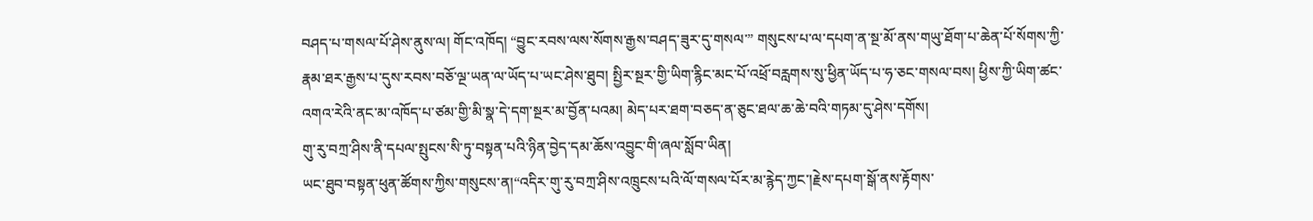བཤད་པ་གསལ་པོ་ཤེས་ནུས་ལ། གོང་འཁོད། “བྱུང་རབས་ལས་སོགས་རྒྱས་བཤད་ཟུར་དུ་གསལ་” གསུངས་པ་ལ་དཔག་ན་སྔ་མོ་ནས་གཡུ་ཐོག་པ་ཆེན་པོ་སོགས་ཀྱི་རྣམ་ཐར་རྒྱས་པ་དུས་རབས་བཅོ་ལྔ་ཡན་ལ་ཡོད་པ་ཡང་ཤེས་ཐུབ། སྤྱིར་སྔར་གྱི་ཡིག་རྙིང་མང་པོ་འཕྲོ་བརླགས་སུ་ཕྱིན་ཡོད་པ་ཧ་ཅང་གསལ་བས། ཕྱིས་ཀྱི་ཡིག་ཚང་འགའ་རེའི་ནང་མ་འཁོད་པ་ཙམ་གྱི་མི་སྣ་དེ་དག་སྔར་མ་བྱོན་པའམ། མེད་པར་ཐག་བཅད་ན་ཅུང་ཐལ་ཆ་ཆེ་བའི་གཏམ་དུ་ཤེས་དགོས།
གུ་རུ་བཀྲ་ཤིས་ནི་དཔལ་སྤུངས་སི་ཏུ་བསྟན་པའི་ཉིན་བྱེད་དམ་ཆོས་འབྱུང་གི་ཞལ་སློབ་ཡིན།
ཡང་ཐུབ་བསྟན་ཕུན་ཚོགས་ཀྱིས་གསུངས་ན།“འདིར་གུ་རུ་བཀྲ་ཤིས་འཁྲུངས་པའི་ལོ་གསལ་པོར་མ་རྙེད་ཀྱང་།རྗེས་དཔག་སྒོ་ནས་རྟོགས་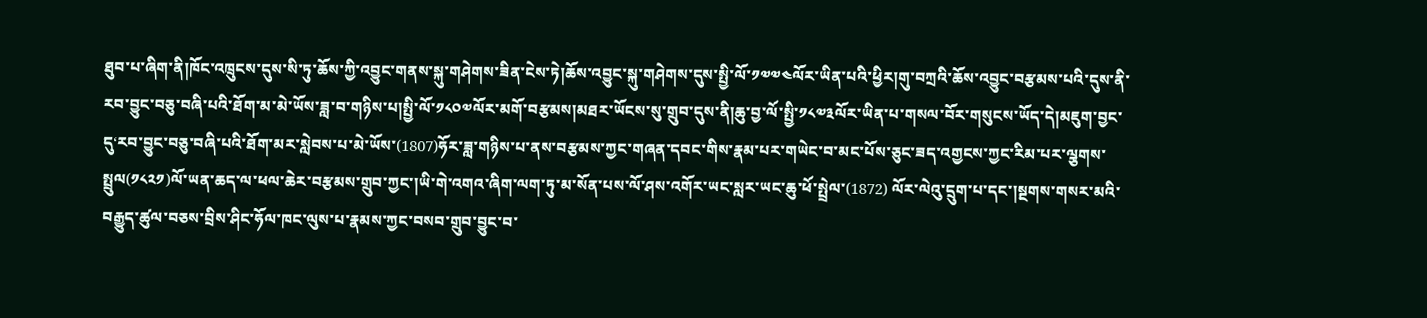ཐུབ་པ་ཞིག་ནི།ཁོང་འཁྲུངས་དུས་སི་ཏུ་ཆོས་ཀྱི་འབྱུང་གནས་སྐུ་གཤེགས་ཟིན་ངེས་ཏེ།ཆོས་འབྱུང་སྐུ་གཤེགས་དུས་སྤྱི་ལོ་༡༧༧༤ལོར་ཡིན་པའི་ཕྱིར།གུ་བཀྲའི་ཆོས་འབྱུང་བརྩམས་པའི་དུས་ནི་རབ་བྱུང་བཅུ་བཞི་པའི་ཐོག་མ་མེ་ཡོས་ཟླ་བ་གཉིས་པ།སྤྱི་ལོ་༡༨༠༧ལོར་མགོ་བརྩམས།མཐར་ཡོངས་སུ་གྲུབ་དུས་ནི།ཆུ་བྱ་ལོ་སྤྱི་༡༨༧༣ལོར་ཡིན་པ་གསལ་བོར་གསུངས་ཡོད་དེ།མཇུག་བྱང་དུ‘རབ་བྱུང་བཅུ་བཞི་པའི་ཐོག་མར་སླེབས་པ་མེ་ཡོས་(1807)ཧོར་ཟླ་གཉིས་པ་ནས་བརྩམས་ཀྱང་གཞན་དབང་གིས་རྣམ་པར་གཡེང་བ་མང་པོས་ཅུང་ཟད་འགྱངས་ཀྱང་རིམ་པར་ལྕགས་སྤྲུལ(༡༨༢༡)ལོ་ཡན་ཆད་ལ་ཕལ་ཆེར་བརྩམས་གྲུབ་ཀྱང་།ཡི་གེ་འགའ་ཞིག་ལག་ཏུ་མ་སོན་པས་ལོ་ཤས་འགོར་ཡང་སླར་ཡང་ཆུ་ཕོ་སྤྲེལ་(1872) ལོར་ལེའུ་དྲུག་པ་དང་།སྔགས་གསར་མའི་བརྒྱུད་ཚུལ་བཅས་བྲིས་ཤིང་ཧོལ་ཁང་ལུས་པ་རྣམས་ཀྱང་བསབ་གྲུབ་བྱུང་བ་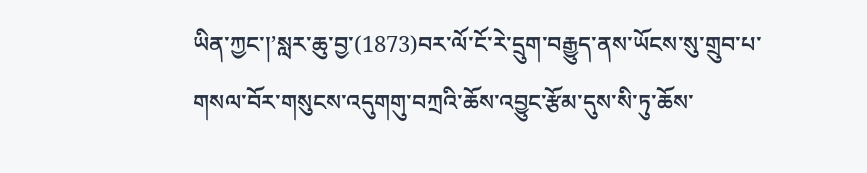ཡིན་ཀྱང་།’སླར་ཆུ་བྱ་(1873)བར་ལོ་ངོ་རེ་དྲུག་བརྒྱུད་ནས་ཡོངས་སུ་གྲུབ་པ་གསལ་བོར་གསུངས་འདུགགུ་བཀྲའི་ཆོས་འབྱུང་རྩོམ་དུས་སི་ཏུ་ཆོས་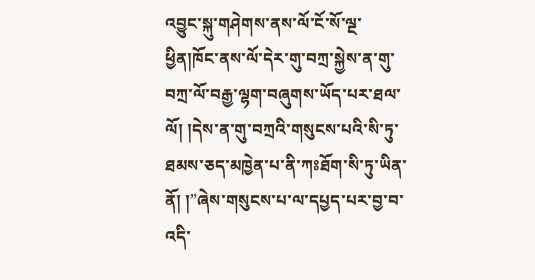འབྱུང་སྐུ་གཤེགས་ནས་ལོ་ངོ་སོ་ལྔ་ཕྱིན།ཁོང་ནས་ལོ་དེར་གུ་བཀྲ་སྐྱེས་ན་གུ་བཀྲ་ལོ་བརྒྱ་ལྷག་བཞུགས་ཡོད་པར་ཐལ་ལོ། །དེས་ན་གུ་བཀྲའི་གསུངས་པའི་སི་ཏུ་ཐམས་ཅད་མཁྱེན་པ་ནི་ཀཿཐོག་སི་ཏུ་ཡིན་ནོ། །”ཞེས་གསུངས་པ་ལ་དཔྱད་པར་བྱ་བ་འདི་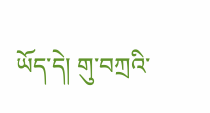ཡོད་དེ། གུ་བཀྲའི་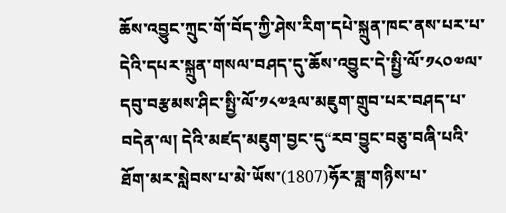ཆོས་འབྱུང་ཀྲུང་གོ་བོད་ཀྱི་ཤེས་རིག་དཔེ་སྐྲུན་ཁང་ནས་པར་པ་དེའི་དཔར་སྐྲུན་གསལ་བཤད་དུ་ཆོས་འབྱུང་དེ་སྤྱི་ལོ་༡༨༠༧ལ་དབུ་བརྩམས་ཤིང་སྤྱི་ལོ་༡༨༧༣ལ་མཇུག་གྲུབ་པར་བཤད་པ་བདེན་ལ། དེའི་མཛད་མཇུག་བྱང་དུ“རབ་བྱུང་བཅུ་བཞི་པའི་ཐོག་མར་སླེབས་པ་མེ་ཡོས་(1807)ཧོར་ཟླ་གཉིས་པ་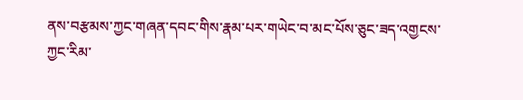ནས་བརྩམས་ཀྱང་གཞན་དབང་གིས་རྣམ་པར་གཡེང་བ་མང་པོས་ཅུང་ཟད་འགྱངས་ཀྱང་རིམ་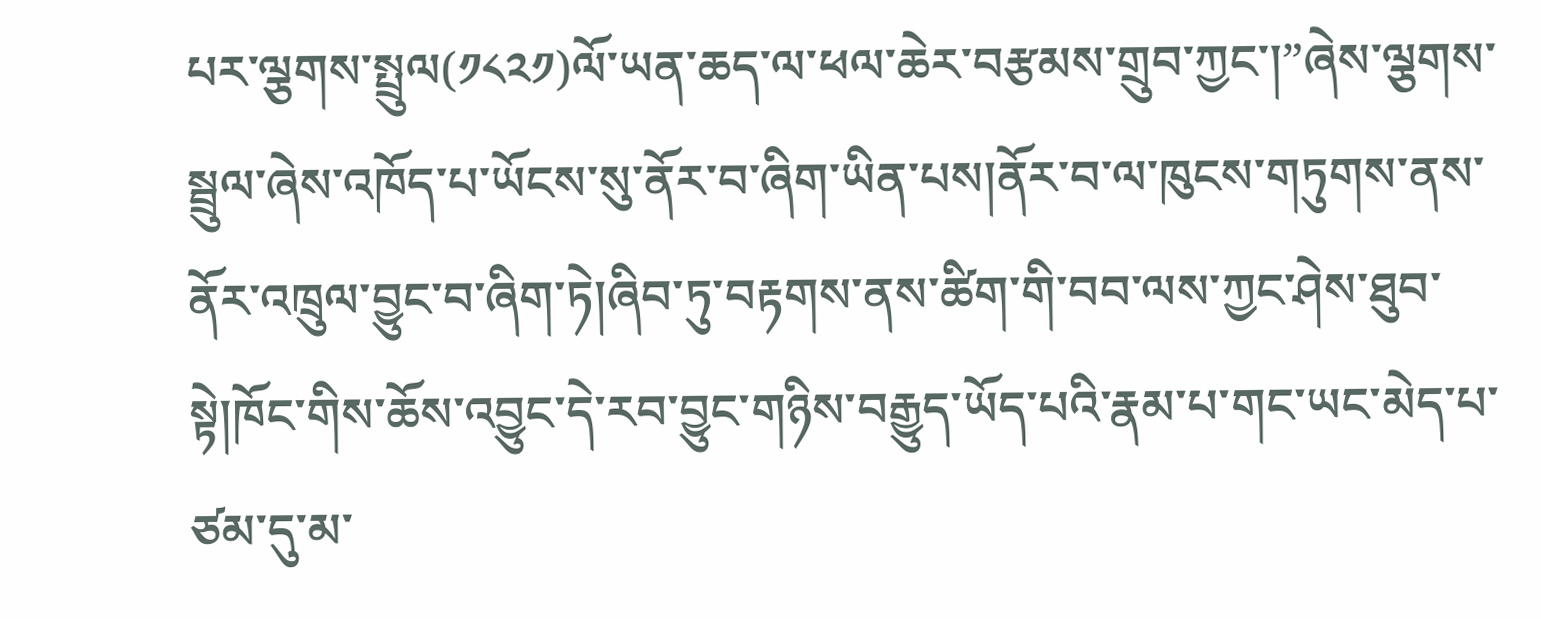པར་ལྕགས་སྤྲུལ(༡༨༢༡)ལོ་ཡན་ཆད་ལ་ཕལ་ཆེར་བརྩམས་གྲུབ་ཀྱང་།”ཞེས་ལྕགས་སྦྲུལ་ཞེས་འཁོད་པ་ཡོངས་སུ་ནོར་བ་ཞིག་ཡིན་པས།ནོར་བ་ལ་ཁུངས་གཏུགས་ནས་ནོར་འཁྲུལ་བྱུང་བ་ཞིག་ཏེ།ཞིབ་ཏུ་བརྟགས་ནས་ཚིག་གི་བབ་ལས་ཀྱང་ཤེས་ཐུབ་སྟེ།ཁོང་གིས་ཆོས་འབྱུང་དེ་རབ་བྱུང་གཉིས་བརྒྱུད་ཡོད་པའི་རྣམ་པ་གང་ཡང་མེད་པ་ཙམ་དུ་མ་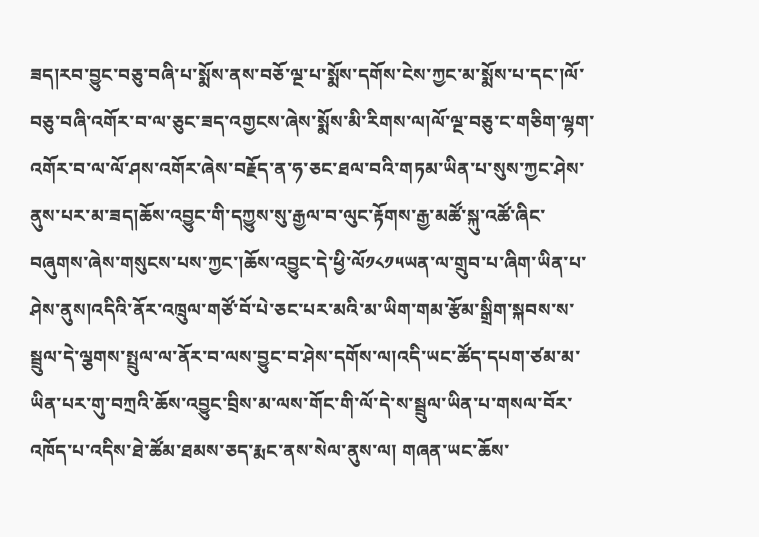ཟད།རབ་བྱུང་བཅུ་བཞི་པ་སྨོས་ནས་བཅོ་ལྔ་པ་སྨོས་དགོས་ངེས་ཀྱང་མ་སྨོས་པ་དང་།ལོ་བཅུ་བཞི་འགོར་བ་ལ་ཅུང་ཟད་འགྱངས་ཞེས་སྨོས་མི་རིགས་ལ།ལོ་ལྔ་བཅུ་ང་གཅིག་ལྷག་འགོར་བ་ལ་ལོ་ཤས་འགོར་ཞེས་བརྗོད་ན་ཧ་ཅང་ཐལ་བའི་གཏམ་ཡིན་པ་སུས་ཀྱང་ཤེས་ནུས་པར་མ་ཟད།ཆོས་འབྱུང་གི་དཀྱུས་སུ་རྒྱལ་བ་ལུང་རྟོགས་རྒྱ་མཚོ་སྐུ་འཚོ་ཞིང་བཞུགས་ཞེས་གསུངས་པས་ཀྱང་།ཆོས་འབྱུང་དེ་ཕྱི་ལོ༡༨༡༥ཡན་ལ་གྲུབ་པ་ཞིག་ཡིན་པ་ཤེས་ནུས།འདིའི་ནོར་འཁྲུལ་གཙོ་བོ་པེ་ཅང་པར་མའི་མ་ཡིག་གམ་རྩོམ་སྒྲིག་སྐབས་ས་སྦྲུལ་དེ་ལྕགས་སྤྲུལ་ལ་ནོར་བ་ལས་བྱུང་བ་ཤེས་དགོས་ལ།འདི་ཡང་ཚོད་དཔག་ཙམ་མ་ཡིན་པར་གུ་བཀྲའི་ཆོས་འབྱུང་བྲིས་མ་ལས་གོང་གི་ལོ་དེ་ས་སྦྲུལ་ཡིན་པ་གསལ་བོར་འཁོད་པ་འདིས་ཐེ་ཚོམ་ཐམས་ཅད་རྨང་ནས་སེལ་ནུས་ལ། གཞན་ཡང་ཆོས་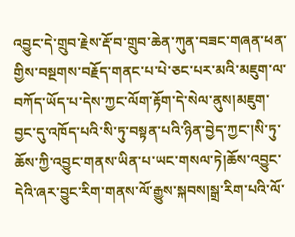འབྱུང་དེ་གྲུབ་རྗེས་རྡོ་བ་གྲུབ་ཆེན་ཀུན་བཟང་གཞན་ཕན་གྱིས་བསྔགས་བརྗོད་གནང་པ་པེ་ཅང་པར་མའི་མཇུག་ལ་བཀོད་ཡོད་པ་དེས་ཀྱང་ལོག་རྟོག་དེ་སེལ་ནུས།མཇུག་བྱང་དུ་འཁོད་པའི་སི་ཏུ་བསྟན་པའི་ཉིན་བྱེད་ཀྱང་།སི་ཏུ་ཆོས་ཀྱི་འབྱུང་གནས་ཡིན་པ་ཡང་གསལ་ཏེ།ཆོས་འབྱུང་དེའི་ཞར་བྱུང་རིག་གནས་ལོ་རྒྱུས་སྐབས།སྒྲ་རིག་པའི་ལོ་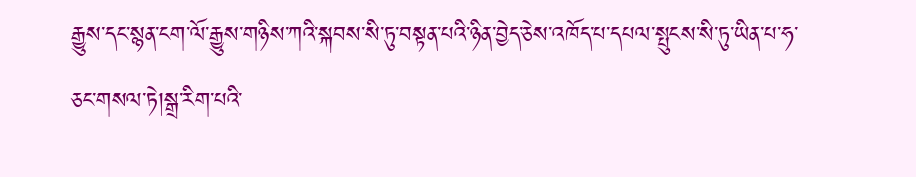རྒྱུས་དང་སྙན་ངག་ལོ་རྒྱུས་གཉིས་ཀའི་སྐབས་སི་ཏུ་བསྟན་པའི་ཉིན་བྱེད་ཅེས་འཁོད་པ་དཔལ་སྤུངས་སི་ཏུ་ཡིན་པ་ཧ་ཅང་གསལ་ཏེ།སྒྲ་རིག་པའི་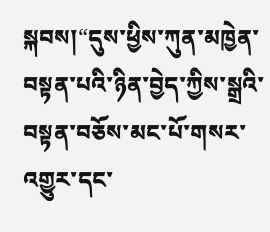སྐབས།“དུས་ཕྱིས་ཀུན་མཁྱེན་བསྟན་པའི་ཉིན་བྱེད་ཀྱིས་སྒྲའི་བསྟན་བཅོས་མང་པོ་གསར་འགྱུར་དང་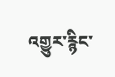འགྱུར་རྙིང་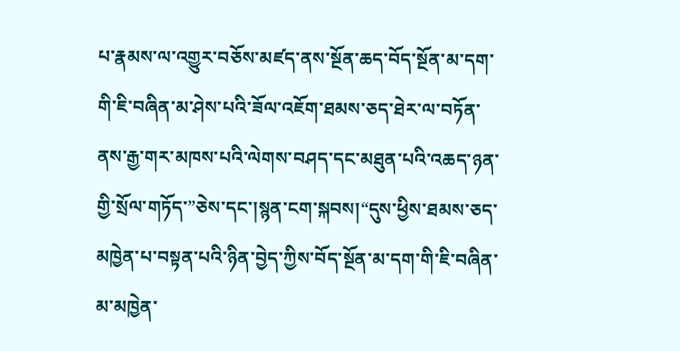པ་རྣམས་ལ་འགྱུར་བཅོས་མཛད་ནས་སྔོན་ཆད་བོད་སྔོན་མ་དག་གི་ཇི་བཞིན་མ་ཤེས་པའི་ཟོལ་འཇོག་ཐམས་ཅད་ཐེར་ལ་བཏོན་ནས་རྒྱ་གར་མཁས་པའི་ལེགས་བཤད་དང་མཐུན་པའི་འཆད་ཉན་གྱི་སྲོལ་གཏོད་”ཅེས་དང་།སྙན་ངག་སྐབས།“དུས་ཕྱིས་ཐམས་ཅད་མཁྱེན་པ་བསྟན་པའི་ཉིན་བྱེད་ཀྱིས་བོད་སྔོན་མ་དག་གི་ཇི་བཞིན་མ་མཁྱེན་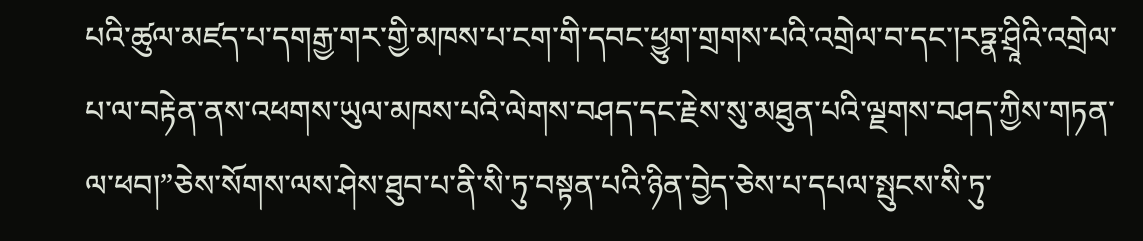པའི་ཚུལ་མཛད་པ་དགརྒྱ་གར་གྱི་མཁས་པ་ངག་གི་དབང་ཕྱུག་གྲགས་པའི་འགྲེལ་བ་དང་།རཏྣ་ཤྲཱིའི་འགྲེལ་པ་ལ་བརྟེན་ནས་འཕགས་ཡུལ་མཁས་པའི་ལེགས་བཤད་དང་རྗེས་སུ་མཐུན་པའི་ལྗགས་བཤད་ཀྱིས་གཏན་ལ་ཕབ།”ཅེས་སོགས་ལས་ཤེས་ཐུབ་པ་ནི་སི་ཏུ་བསྟན་པའི་ཉིན་བྱེད་ཅེས་པ་དཔལ་སྤུངས་སི་ཏུ་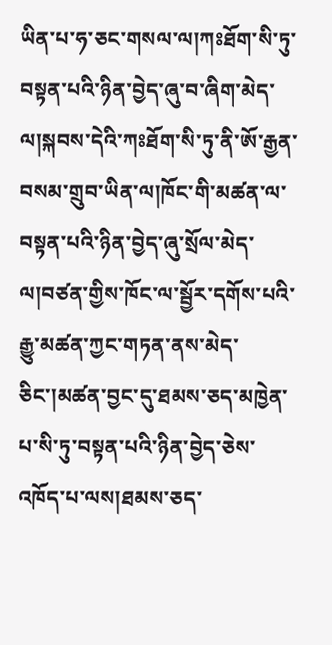ཡིན་པ་ཧ་ཅང་གསལ་ལ།ཀཿཐོག་སི་ཏུ་བསྟན་པའི་ཉིན་བྱེད་ཞུ་བ་ཞིག་མེད་ལ།སྐབས་དེའི་ཀཿཐོག་སི་ཏུ་ནི་ཨོ་རྒྱན་བསམ་གྲུབ་ཡིན་ལ།ཁོང་གི་མཚན་ལ་བསྟན་པའི་ཉིན་བྱེད་ཞུ་སྲོལ་མེད་ལ།བཙན་གྱིས་ཁོང་ལ་སྦྱོར་དགོས་པའི་རྒྱུ་མཚན་ཀྱང་གཏན་ནས་མེད་ཅིང་།མཚན་བྱང་དུ་ཐམས་ཅད་མཁྱེན་པ་སི་ཏུ་བསྟན་པའི་ཉིན་བྱེད་ཅེས་འཁོད་པ་ལས།ཐམས་ཅད་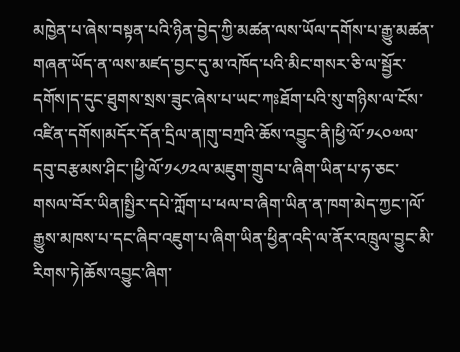མཁྱེན་པ་ཞེས་བསྟན་པའི་ཉིན་བྱེད་ཀྱི་མཚན་ལས་ཡོལ་དགོས་པ་རྒྱུ་མཚན་གཞན་ཡོད་ན་ལས་མཛད་བྱང་དུ་མ་འཁོད་པའི་མིང་གསར་ཅི་ལ་སྦྱོར་དགོས།ད་དུང་ཐུགས་སྲས་ཟུང་ཞེས་པ་ཡང་ཀཿཐོག་པའི་སུ་གཉིས་ལ་ངོས་འཛིན་དགོས།མདོར་དོན་དྲིལ་ན།གུ་བཀྲའི་ཆོས་འབྱུང་ནི།ཕྱི་ལོ་༡༨༠༧ལ་དབུ་བརྩམས་ཤིང་།ཕྱི་ལོ་༡༨༡༢ལ་མཇུག་གྲུབ་པ་ཞིག་ཡིན་པ་ཧ་ཅང་གསལ་བོར་ཡིན།སྤྱིར་དཔེ་ཀློག་པ་ཕལ་བ་ཞིག་ཡིན་ན་ཁག་མེད་ཀྱང་།ལོ་རྒྱུས་མཁས་པ་དང་ཞིབ་འཇུག་པ་ཞིག་ཡིན་ཕྱིན་འདི་ལ་ནོར་འཁྲུལ་བྱུང་མི་རིགས་ཏེ།ཆོས་འབྱུང་ཞིག་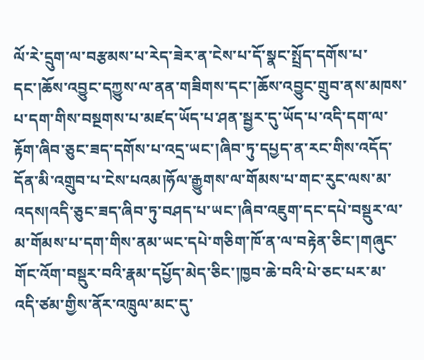ལོ་རེ་དྲུག་ལ་བརྩམས་པ་རེད་ཟེར་ན་ངེས་པ་དོ་སྣང་སྤྲོད་དགོས་པ་དང་།ཆོས་འབྱུང་དཀྱུས་ལ་ནན་གཟིགས་དང་།ཆོས་འབྱུང་གྲུབ་ནས་མཁས་པ་དག་གིས་བསྔགས་པ་མཛད་ཡོད་པ་ཤན་སྦྱར་དུ་ཡོད་པ་འདི་དག་ལ་རྟོག་ཞིབ་ཅུང་ཟད་དགོས་པ་འདྲ་ཡང་།ཞིབ་ཏུ་དཔྱད་ན་རང་གིས་འདོད་དོན་མི་འགྲུབ་པ་ངེས་པའམ།ཧོལ་རྒྱུགས་ལ་གོམས་པ་གང་རུང་ལས་མ་འདས།འདི་ཅུང་ཟད་ཞིབ་ཏུ་བཤད་པ་ཡང་།ཞིབ་འཇུག་དང་དཔེ་བསྡུར་ལ་མ་གོམས་པ་དག་གིས་ནམ་ཡང་དཔེ་གཅིག་ཁོ་ན་ལ་བརྟེན་ཅིང་།གཞུང་གོང་འོག་བསྡུར་བའི་རྣམ་དཔྱོད་མེད་ཅིང་།ཁྱབ་ཆེ་བའི་པེ་ཅང་པར་མ་འདི་ཙམ་གྱིས་ནོར་འཁྲུལ་མང་དུ་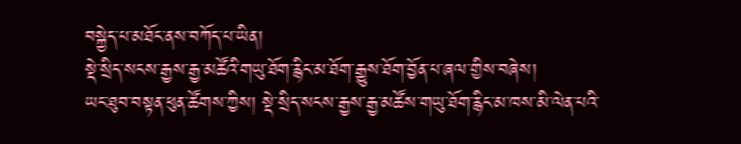བསྐྱེད་པ་མཐོང་ནས་བཀོད་པ་ཡིན།
སྡེ་སྲིད་སངས་རྒྱས་རྒྱ་མཚོའི་གཡུ་ཐོག་རྙིང་མ་ཐོག་རྒྱུས་ཐོག་བྱོན་པ་ཞལ་གྱིས་བཞེས།
ཡང་ཐུབ་བསྟན་ཕུན་ཚོགས་ཀྱིས། སྡེ་སྲིད་སངས་རྒྱས་རྒྱ་མཚོས་གཡུ་ཐོག་རྙིང་མ་ཁས་མི་ལེན་པའི་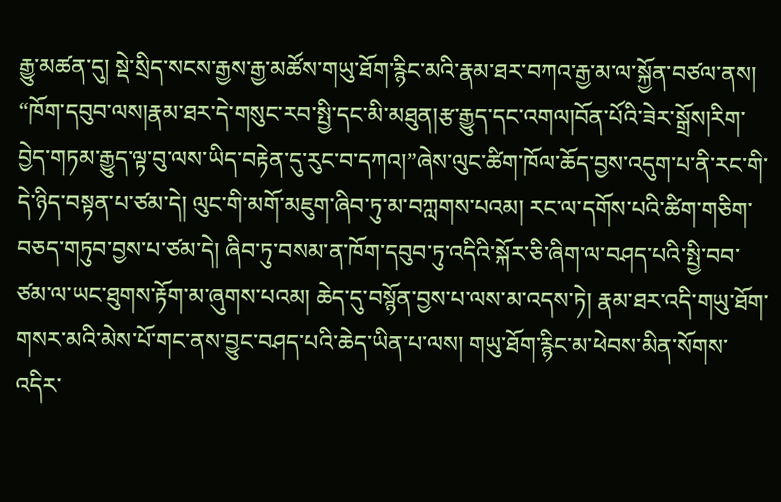རྒྱུ་མཚན་དུ། སྡེ་སྲིད་སངས་རྒྱས་རྒྱ་མཚོས་གཡུ་ཐོག་རྙིང་མའི་རྣམ་ཐར་བཀའ་རྒྱ་མ་ལ་སྐྱོན་བཙལ་ནས། “ཁོག་དབུབ་ལས།རྣམ་ཐར་དེ་གསུང་རབ་སྤྱི་དང་མི་མཐུན།རྩ་རྒྱུད་དང་འགལ།བོན་པོའི་ཟེར་སྒྲོས།རིག་བྱེད་གཏམ་རྒྱུད་ལྟ་བུ་ལས་ཡིད་བརྟེན་དུ་རུང་བ་དཀའ།”ཞེས་ལུང་ཚིག་ཁོལ་ཆོད་བྱས་འདུག་པ་ནི་རང་གི་དེ་ཉིད་བསྟན་པ་ཙམ་དེ། ལུང་གི་མགོ་མཇུག་ཞིབ་ཏུ་མ་བཀླགས་པའམ། རང་ལ་དགོས་པའི་ཚིག་གཅིག་བཅད་གཏུབ་བྱས་པ་ཙམ་དེ། ཞིབ་ཏུ་བསམ་ན་ཁོག་དབུབ་ཏུ་འདིའི་སྐོར་ཅི་ཞིག་ལ་བཤད་པའི་སྤྱི་བབ་ཙམ་ལ་ཡང་ཐུགས་རྟོག་མ་ཞུགས་པའམ། ཆེད་དུ་བསྙོན་བྱས་པ་ལས་མ་འདས་ཏེ། རྣམ་ཐར་འདི་གཡུ་ཐོག་གསར་མའི་མེས་པོ་གང་ནས་བྱུང་བཤད་པའི་ཆེད་ཡིན་པ་ལས། གཡུ་ཐོག་རྙིང་མ་ཕེབས་མིན་སོགས་འདིར་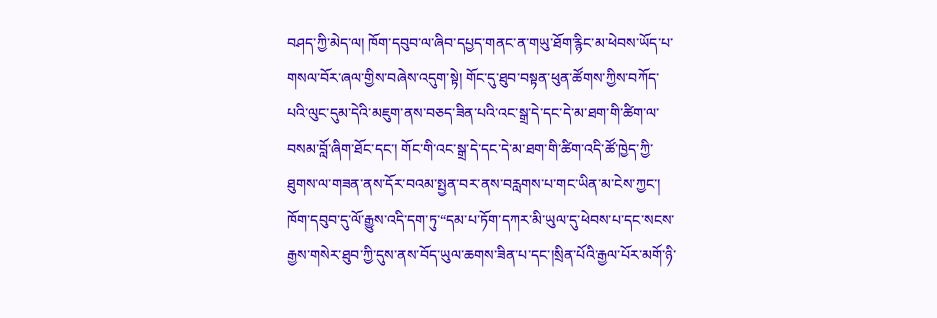བཤད་ཀྱི་མེད་ལ། ཁོག་དབུབ་ལ་ཞིབ་དཔྱད་གནང་ན་གཡུ་ཐོག་རྙིང་མ་ཕེབས་ཡོད་པ་གསལ་བོར་ཞལ་གྱིས་བཞེས་འདུག་སྟེ། གོང་དུ་ཐུབ་བསྟན་ཕུན་ཚོགས་ཀྱིས་བཀོད་པའི་ལུང་དུམ་དེའི་མཇུག་ནས་བཅད་ཟིན་པའི་འང་སྒྲ་དེ་དང་དེ་མ་ཐག་གི་ཚིག་ལ་བསམ་བློ་ཞིག་ཐོང་དང་། གོང་གི་འང་སྒྲ་དེ་དང་དེ་མ་ཐག་གི་ཚིག་འདི་ཚོ་ཁྱེད་ཀྱི་ཐུགས་ལ་གཟན་ནས་དོར་བའམ་སྤྱན་བར་ནས་བརླགས་པ་གང་ཡིན་མ་ངེས་ཀྱང་། ཁོག་དབུབ་དུ་ལོ་རྒྱུས་འདི་དག་ཏུ་“དམ་པ་ཏོག་དཀར་མི་ཡུལ་དུ་ཕེབས་པ་དང་སངས་རྒྱས་གསེར་ཐུབ་ཀྱི་དུས་ནས་བོད་ཡུལ་ཆགས་ཟིན་པ་དང་།སྲིན་པོའི་རྒྱལ་པོར་མགོ་ཉི་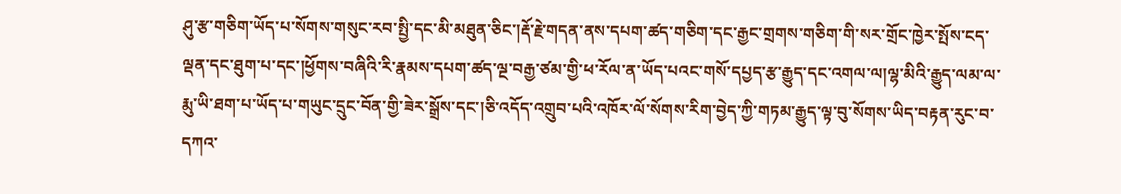ཤུ་རྩ་གཅིག་ཡོད་པ་སོགས་གསུང་རབ་སྤྱི་དང་མི་མཐུན་ཅིང་།རྡོ་རྗེ་གདན་ནས་དཔག་ཚད་གཅིག་དང་རྒྱང་གྲགས་གཅིག་གི་སར་གྲོང་ཁྱེར་སྤོས་ངད་ལྡན་དང་ཐུག་པ་དང་།ཕྱོགས་བཞིའི་རི་རྣམས་དཔག་ཚད་ལྔ་བརྒྱ་ཙམ་གྱི་ཕ་རོལ་ན་ཡོད་པའང་གསོ་དཔྱད་རྩ་རྒྱུད་དང་འགལ་ལ།ལྷ་མིའི་རྒྱུད་ལམ་ལ་རྨུ་ཡི་ཐག་པ་ཡོད་པ་གཡུང་དྲུང་བོན་གྱི་ཟེར་སྒྲོས་དང་།ཅི་འདོད་འགྲུབ་པའི་འཁོར་ལོ་སོགས་རིག་བྱེད་ཀྱི་གཏམ་རྒྱུད་ལྟ་བུ་སོགས་ཡིད་བརྟན་རུང་བ་དཀའ་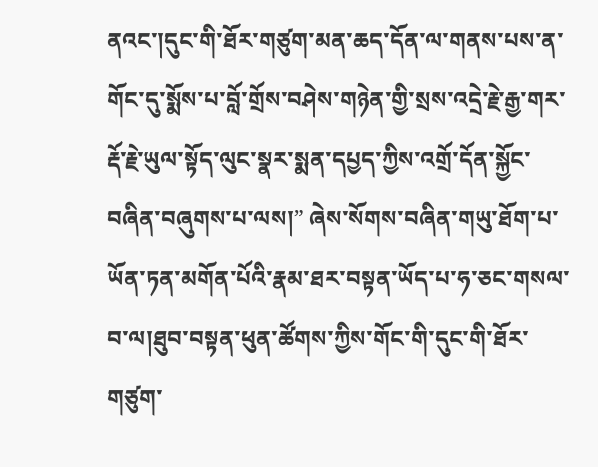ནའང་།དུང་གི་ཐོར་གཙུག་མན་ཆད་དོན་ལ་གནས་པས་ན་གོང་དུ་སྨོས་པ་བློ་གྲོས་བཤེས་གཉེན་གྱི་སྲས་འདྲེ་རྗེ་རྒྱ་གར་རྡོ་རྗེ་ཡུལ་སྟོད་ལུང་སྣར་སྨན་དཔྱད་ཀྱིས་འགྲོ་དོན་སྐྱོང་བཞིན་བཞུགས་པ་ལས།” ཞེས་སོགས་བཞིན་གཡུ་ཐོག་པ་ཡོན་ཏན་མགོན་པོའི་རྣམ་ཐར་བསྟན་ཡོད་པ་ཧ་ཅང་གསལ་བ་ལ།ཐུབ་བསྟན་ཕུན་ཚོགས་ཀྱིས་གོང་གི་དུང་གི་ཐོར་གཙུག་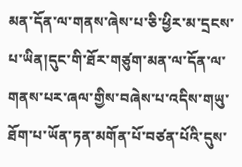མན་དོན་ལ་གནས་ཞེས་པ་ཅི་ཕྱིར་མ་དྲངས་པ་ཡིན།དུང་གི་ཐོར་གཙུག་མན་ལ་དོན་ལ་གནས་པར་ཞལ་གྱིས་བཞེས་པ་འདིས་གཡུ་ཐོག་པ་ཡོན་ཏན་མགོན་པོ་བཙན་པོའི་དུས་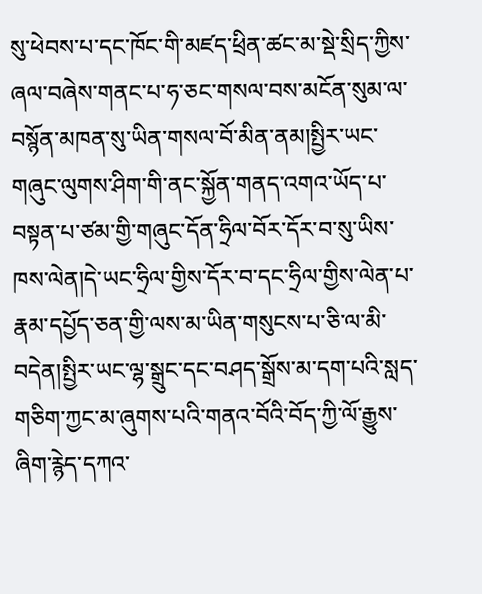སུ་ཕེབས་པ་དང་ཁོང་གི་མཛད་ཕྲིན་ཚང་མ་སྡེ་སྲིད་ཀྱིས་ཞལ་བཞེས་གནང་པ་ཧ་ཅང་གསལ་བས་མངོན་སུམ་ལ་བསྙོན་མཁན་སུ་ཡིན་གསལ་བོ་མིན་ནམ།སྤྱིར་ཡང་གཞུང་ལུགས་ཤིག་གི་ནང་སྐྱོན་གནད་འགའ་ཡོད་པ་བསྟན་པ་ཙམ་གྱི་གཞུང་དོན་ཧྲིལ་བོར་དོར་བ་སུ་ཡིས་ཁས་ལེན།དེ་ཡང་ཧྲིལ་གྱིས་དོར་བ་དང་ཧྲིལ་གྱིས་ལེན་པ་རྣམ་དཔྱོད་ཅན་གྱི་ལས་མ་ཡིན་གསུངས་པ་ཅི་ལ་མི་བདེན།སྤྱིར་ཡང་ལྷ་སྒྲུང་དང་བཤད་སྒྲོས་མ་དག་པའི་སླད་གཅིག་ཀྱང་མ་ཞུགས་པའི་གནའ་བོའི་བོད་ཀྱི་ལོ་རྒྱུས་ཞིག་རྙེད་དཀའ་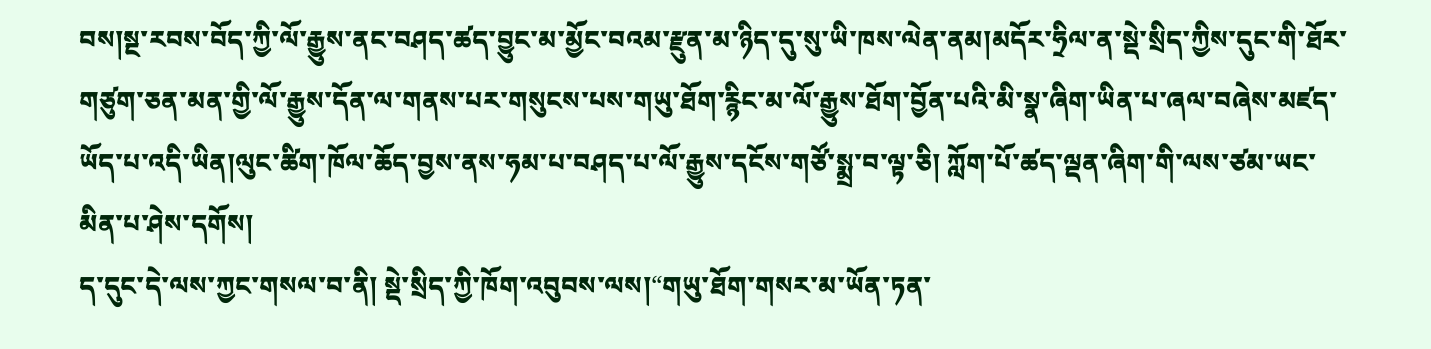བས།སྔ་རབས་བོད་ཀྱི་ལོ་རྒྱུས་ནང་བཤད་ཚད་བྱུང་མ་མྱོང་བའམ་རྫུན་མ་ཉིད་དུ་སུ་ཡི་ཁས་ལེན་ནམ།མདོར་ཧྲིལ་ན་སྡེ་སྲིད་ཀྱིས་དུང་གི་ཐོར་གཙུག་ཅན་མན་གྱི་ལོ་རྒྱུས་དོན་ལ་གནས་པར་གསུངས་པས་གཡུ་ཐོག་རྙིང་མ་ལོ་རྒྱུས་ཐོག་བྱོན་པའི་མི་སྣ་ཞིག་ཡིན་པ་ཞལ་བཞེས་མཛད་ཡོད་པ་འདི་ཡིན།ལུང་ཚིག་ཁོལ་ཆོད་བྱས་ནས་ཧམ་པ་བཤད་པ་ལོ་རྒྱུས་དངོས་གཙོ་སྨྲ་བ་ལྟ་ཅི། ཀློག་པོ་ཚད་ལྡན་ཞིག་གི་ལས་ཙམ་ཡང་མིན་པ་ཤེས་དགོས།
ད་དུང་དེ་ལས་ཀྱང་གསལ་བ་ནི། སྡེ་སྲིད་ཀྱི་ཁོག་འབུབས་ལས།“གཡུ་ཐོག་གསར་མ་ཡོན་ཏན་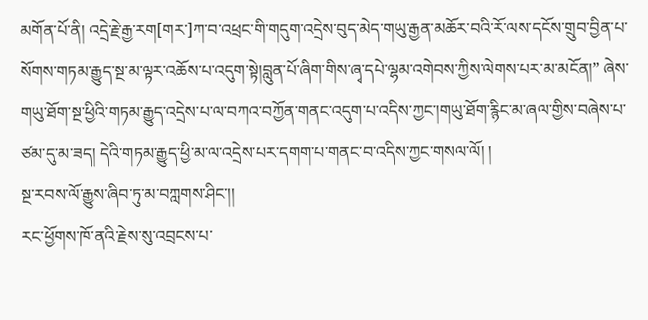མགོན་པོ་ནི། འདྲེ་རྗེ་རྒྱ་རག[གར་]ཀ་བ་འཕྲང་གི་གདུག་འདྲེས་བུད་མེད་གཡུ་རྒྱན་མཆོར་བའི་རོ་ལས་དངོས་གྲུབ་བྱིན་པ་སོགས་གཏམ་རྒྱུད་སྔ་མ་ལྟར་འཆོས་པ་འདུག་སྟེ།བླུན་པོ་ཞིག་གིས་ཞྭ་དཔེ་ལྷམ་འགེབས་ཀྱིས་ལེགས་པར་མ་མངོན།” ཞེས་གཡུ་ཐོག་སྔ་ཕྱིའི་གཏམ་རྒྱུད་འདྲེས་པ་ལ་བཀའ་བཀྱོན་གནང་འདུག་པ་འདིས་ཀྱང་།གཡུ་ཐོག་རྙིང་མ་ཞལ་གྱིས་བཞེས་པ་ཙམ་དུ་མ་ཟད། དེའི་གཏམ་རྒྱུད་ཕྱི་མ་ལ་འདྲེས་པར་དགག་པ་གནང་བ་འདིས་ཀྱང་གསལ་ལོ། །
སྔ་རབས་ལོ་རྒྱུས་ཞིབ་ཏུ་མ་བཀླགས་ཤིང་།།
རང་ཕྱོགས་ཁོ་ནའི་རྗེས་སུ་འབྲངས་པ་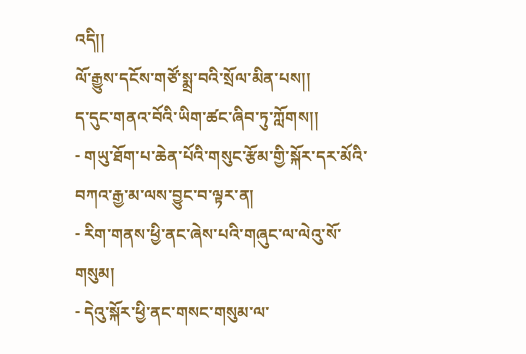འདི།།
ལོ་རྒྱུས་དངོས་གཙོ་སྨྲ་བའི་སྲོལ་མིན་པས།།
ད་དུང་གནའ་བོའི་ཡིག་ཚང་ཞིབ་ཏུ་ཀློགས།།
- གཡུ་ཐོག་པ་ཆེན་པོའི་གསུང་རྩོམ་གྱི་སྐོར་དར་མོའི་བཀའ་རྒྱ་མ་ལས་བྱུང་བ་ལྟར་ན།
- རིག་གནས་ཕྱི་ནང་ཞེས་པའི་གཞུང་ལ་ལེའུ་སོ་གསུམ།
- དེའུ་སྐོར་ཕྱི་ནང་གསང་གསུམ་ལ་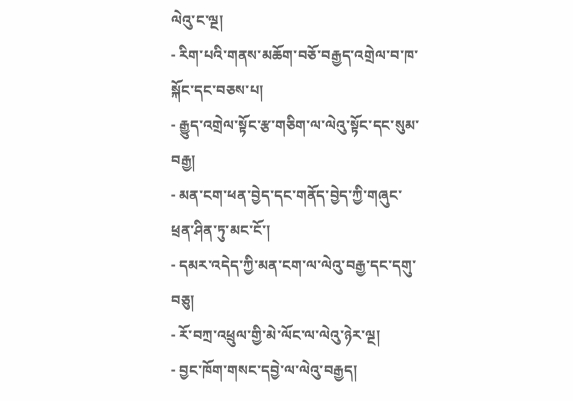ལེའུ་ང་ལྔ།
- རིག་པའི་གནས་མཆོག་བཅོ་བརྒྱད་འགྲེལ་བ་ཁ་སྐོང་དང་བཅས་པ།
- རྒྱུད་འགྲེལ་སྟོང་རྩ་གཅིག་ལ་ལེའུ་སྟོང་དང་སུམ་བརྒྱ།
- མན་ངག་ཕན་བྱེད་དང་གནོད་བྱེད་ཀྱི་གཞུང་ཕྲན་ཤིན་ཏུ་མང་ངོ་།
- དམར་འདེད་ཀྱི་མན་ངག་ལ་ལེའུ་བརྒྱ་དང་དགུ་བཅུ།
- རོ་བཀྲ་འཕྲུལ་གྱི་མེ་ལོང་ལ་ལེའུ་ཉེར་ལྔ།
- བྱང་ཁོག་གསང་དབྱེ་ལ་ལེའུ་བརྒྱད།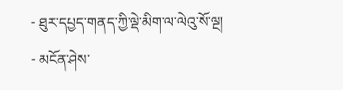- ཐུར་དཔྱད་གནད་ཀྱི་ལྡེ་མིག་ལ་ལེའུ་སོ་ལྔ།
- མངོན་ཤེས་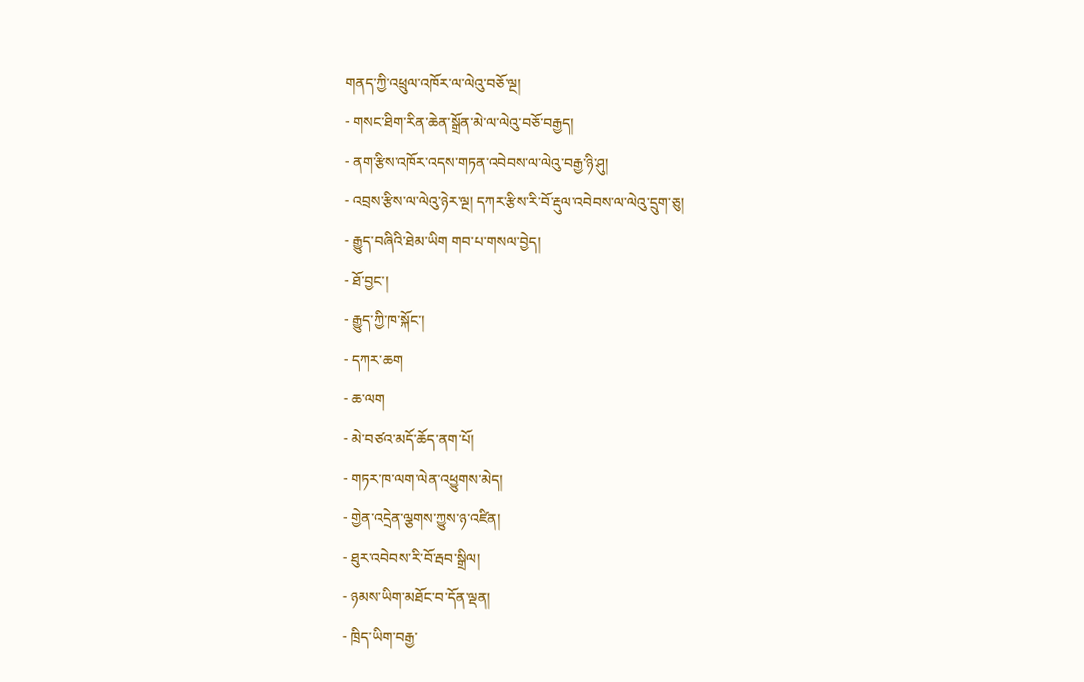གནད་ཀྱི་འཕྲུལ་འཁོར་ལ་ལེའུ་བཅོ་ལྔ།
- གསང་ཐིག་རིན་ཆེན་སྒྲོན་མེ་ལ་ལེའུ་བཅོ་བརྒྱད།
- ནག་རྩིས་འཁོར་འདས་གཏན་འབེབས་ལ་ལེའུ་བརྒྱ་ཉི་ཤུ།
- འབྲས་རྩིས་ལ་ལེའུ་ཉེར་ལྔ། དཀར་རྩིས་རི་བོ་རྡུལ་འབེབས་ལ་ལེའུ་དྲུག་ཅུ།
- རྒྱུད་བཞིའི་ཐེམ་ཡིག གབ་པ་གསལ་བྱེད།
- ཐོ་བྱང་།
- རྒྱུད་ཀྱི་ཁ་སྐོང་།
- དཀར་ཆག
- ཆ་ལག
- མེ་བཙའ་མདོ་ཆོད་ནག་པོ།
- གཏར་ཁ་ལག་ལེན་འཕྱུགས་མེད།
- གྱེན་འདྲེན་ལྕགས་ཀྱུས་ཉ་འཛིན།
- ཐུར་འབེབས་རི་བོ་རྦབ་སྒྲིལ།
- ཉམས་ཡིག་མཐོང་བ་དོན་ལྡན།
- ཁྲིད་ཡིག་བརྒྱ་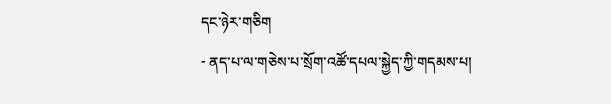དང་ཉེར་གཅིག
- ནད་པ་ལ་གཅེས་པ་སྲོག་འཚོ་དཔལ་སྐྱེད་ཀྱི་གདམས་པ།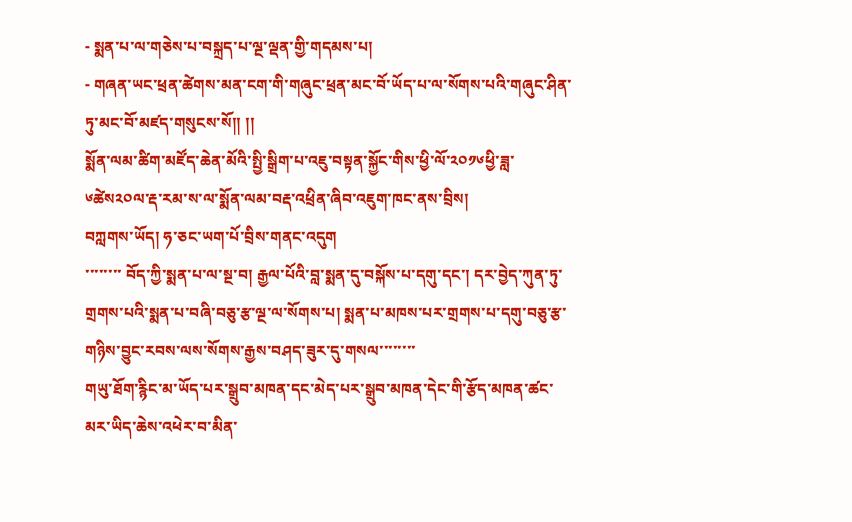- སྨན་པ་ལ་གཅེས་པ་བསྐྲད་པ་ལྔ་ལྡན་གྱི་གདམས་པ།
- གཞན་ཡང་ཕྲན་ཚེགས་མན་ངག་གི་གཞུང་ཕྲན་མང་བོ་ཡོད་པ་ལ་སོགས་པའི་གཞུང་ཤིན་ཏུ་མང་བོ་མཛད་གསུངས་སོ།། །།
སྨོན་ལམ་ཚིག་མཛོད་ཆེན་མོའི་སྤྱི་སྒྲིག་པ་འཇུ་བསྟན་སྐྱོང་གིས་ཕྱི་ལོ་༢༠༡༦ཕྱི་ཟླ་༦ཚེས༢༠ལ་རྡ་རམ་ས་ལ་སྨོན་ལམ་བརྡ་འཕྲིན་ཞིབ་འཇུག་ཁང་ནས་བྲིས།
བཀླགས་ཡོད། ཧ་ཅང་ཡག་པོ་བྲིས་གནང་འདུག
་་་་་་་་ བོད་ཀྱི་སྨན་པ་ལ་སྔ་བ། རྒྱལ་པོའི་བླ་སྨན་དུ་བསྐོས་པ་དགུ་དང་། དར་བྱེད་ཀུན་ཏུ་གྲགས་པའི་སྨན་པ་བཞི་བཅུ་རྩ་ལྔ་ལ་སོགས་པ། སྨན་པ་མཁས་པར་གྲགས་པ་དགུ་བཅུ་རྩ་གཉིས་བྱུང་རབས་ལས་སོགས་རྒྱས་བཤད་ཟུར་དུ་གསལ་་་་་་་་
གཡུ་ཐོག་རྙིང་མ་ཡོད་པར་སྒྲུབ་མཁན་དང་མེད་པར་སྒྲུབ་མཁན་དེང་གི་རྩོད་མཁན་ཚང་མར་ཡིད་ཆེས་འཕེར་བ་མིན་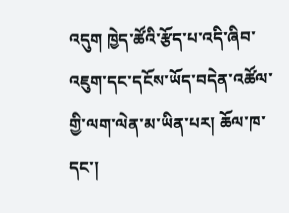འདུག ཁྱེད་ཚོའི་རྩོད་པ་འདི་ཞིབ་འཇུག་དང་དངོས་ཡོད་བདེན་འཚོལ་གྱི་ལག་ལེན་མ་ཡིན་པར། ཆོལ་ཁ་དང་།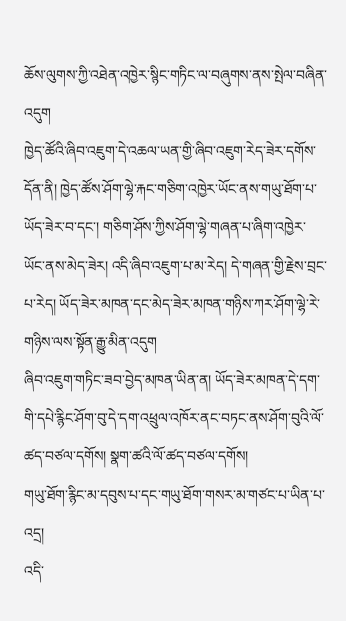ཆོས་ལུགས་ཀྱི་འཐེན་འཁྱེར་སྙིང་གཏིང་ལ་བཞུགས་ནས་སྤེལ་བཞིན་འདུག
ཁྱེད་ཚོའི་ཞིབ་འཇུག་དེ་འཆལ་ཡན་གྱི་ཞིབ་འཇུག་རེད་ཟེར་དགོས་དོན་ནི། ཁྱེད་ཚོས་ཤོག་ལྷེ་རྐང་གཅིག་འཁྱེར་ཡོང་ནས་གཡུ་ཐོག་པ་ཡོད་ཟེར་བ་དང་། གཅིག་ཤོས་ཀྱིས་ཤོག་ལྷེ་གཞན་པ་ཞིག་འཁྱེར་ཡོང་ནས་མེད་ཟེར། འདི་ཞིབ་འཇུག་པ་མ་རེད། དེ་གཞན་གྱི་རྗེས་བྲང་པ་རེད། ཡོད་ཟེར་མཁན་དང་མེད་ཟེར་མཁན་གཉིས་ཀར་ཤོག་ལྷེ་རེ་གཉིས་ལས་སྟོན་རྒྱུ་མིན་འདུག
ཞིབ་འཇུག་གཏིང་ཟབ་བྱེད་མཁན་ཡིན་ན། ཡོད་ཟེར་མཁན་དེ་དག་གི་དཔེ་རྙིང་ཤོག་བུ་དེ་དག་འཕྲུལ་འཁོར་ནང་བཏང་ནས་ཤོག་བུའི་ལོ་ཚད་བཙལ་དགོས། སྣག་ཚའི་ལོ་ཚད་བཙལ་དགོས།
གཡུ་ཐོག་རྙིང་མ་དབུས་པ་དང་གཡུ་ཐོག་གསར་མ་གཙང་པ་ཡིན་པ་འདྲ།
འདི་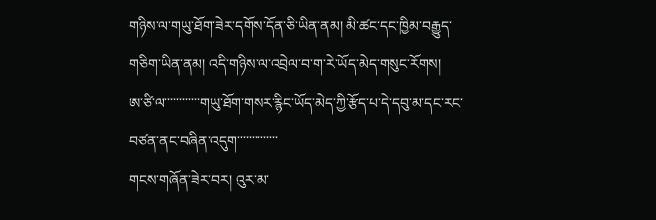གཉིས་ལ་གཡུ་ཐོག་ཟེར་དགོས་དོན་ཅི་ཡིན་ནམ། མི་ཚང་དང་ཁྱིམ་བརྒྱུད་གཅིག་ཡིན་ནམ། འདི་གཉིས་ལ་འབྲེལ་བ་ག་རེ་ཡོད་མེད་གསུང་རོགས།
ཨ་ཙི་ལ་་་་་་་་་་་་གཡུ་ཐོག་གསར་རྙིང་ཡོད་མེད་ཀྱི་རྩོད་པ་དེ་དབུ་མ་དང་རང་བཙན་ནང་བཞིན་འདུག་་་་་་་་་་་་་་
གངས་གཞོན་ཟེར་བར། འུར་མ་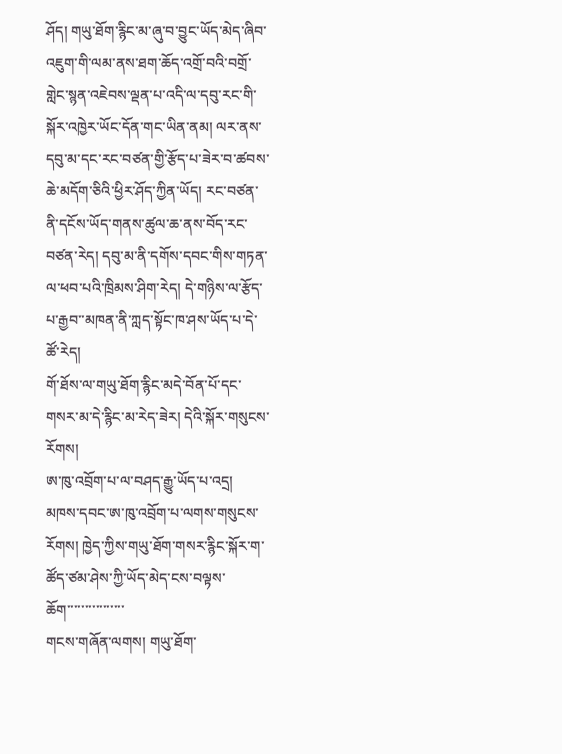ཤོད། གཡུ་ཐོག་རྙིང་མ་ཞུ་བ་བྱུང་ཡོད་མེད་ཞིབ་འཇུག་གི་ལམ་ནས་ཐག་ཆོད་འགྲོ་བའི་བགྲོ་གླེང་སྙན་འཇེབས་ལྡན་པ་འདི་ལ་དབུ་རང་གི་སྐོར་འཁྱེར་ཡོང་དོན་གང་ཡིན་ནམ། ལར་ནས་དབུ་མ་དང་རང་བཙན་གྱི་རྩོད་པ་ཟེར་བ་ཚབས་ཆེ་མདོག་ཅིའི་ཕྱིར་ཤོད་ཀྱིན་ཡོད། རང་བཙན་ནི་དངོས་ཡོད་གནས་ཚུལ་ཆ་ནས་བོད་རང་བཙན་རེད། དབུ་མ་ནི་དགོས་དབང་གིས་གཏན་ལ་ཕབ་པའི་ཁྲིམས་ཤིག་རེད། དེ་གཉིས་ལ་རྩོད་པ་རྒྱབ་་མཁན་ནི་ཀླད་སྟོང་ཁ་ཤས་ཡོད་པ་དེ་ཚོ་རེད།
གོ་ཐོས་ལ་གཡུ་ཐོག་རྙིང་མདེ་བོན་པོ་དང་གསར་མ་དེ་རྙིང་མ་རེད་ཟེར། དེའི་སྐོར་གསུངས་རོགས།
ཨ་ཁུ་འབྲོག་པ་ལ་བཤད་རྒྱུ་ཡོད་པ་འདྲ། མཁས་དབང་ཨ་ཁུ་འབྲོག་པ་ལགས་གསུངས་རོགས། ཁྱེད་ཀྱིས་གཡུ་ཐོག་གསར་རྙིང་སྐོར་ག་ཚོད་ཙམ་ཤེས་ཀྱི་ཡོད་མེད་ངས་བལྟས་ཆོག་་་་་་་་་་་་་་་་
གངས་གཞོན་ལགས། གཡུ་ཐོག་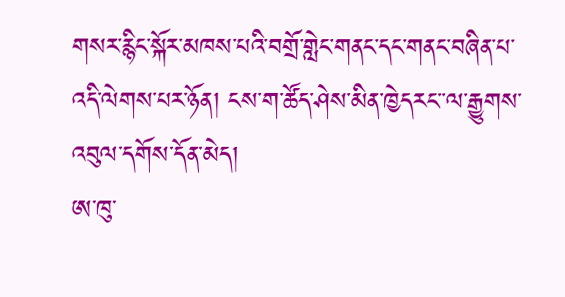གསར་རྙིང་སྐོར་མཁས་པའི་བགྲོ་གླེང་གནང་དང་གནང་བཞིན་པ་འདི་ལེགས་པར་ཉོན། ངས་ག་ཚོད་ཤེས་མིན་ཁྱེདརང་་ལ་རྒྱུགས་འབུལ་དགོས་དོན་མེད།
ཨ་ཁུ་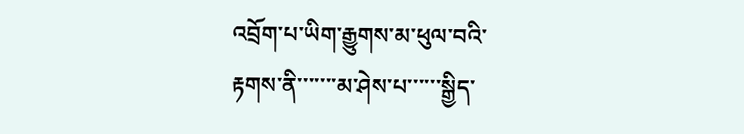འབྲོག་པ་ཡིག་རྒྱུགས་མ་ཕུལ་བའི་རྟགས་ནི་་་་་་་མ་ཤེས་པ་་་་་་སྒྱིད་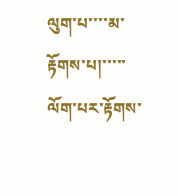ལུག་པ་་་་མ་རྟོགས་པ།་་་་་ལོག་པར་རྟོགས་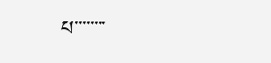པ་་་་་་་་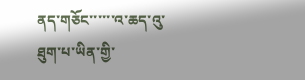ནད་གཅོང་་་་་་འ་ཆད་འུ་ཐུག་པ་ཡིན་གྱི་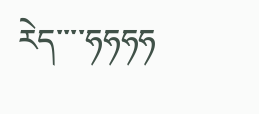རེད་་་་ཧཧཧཧ